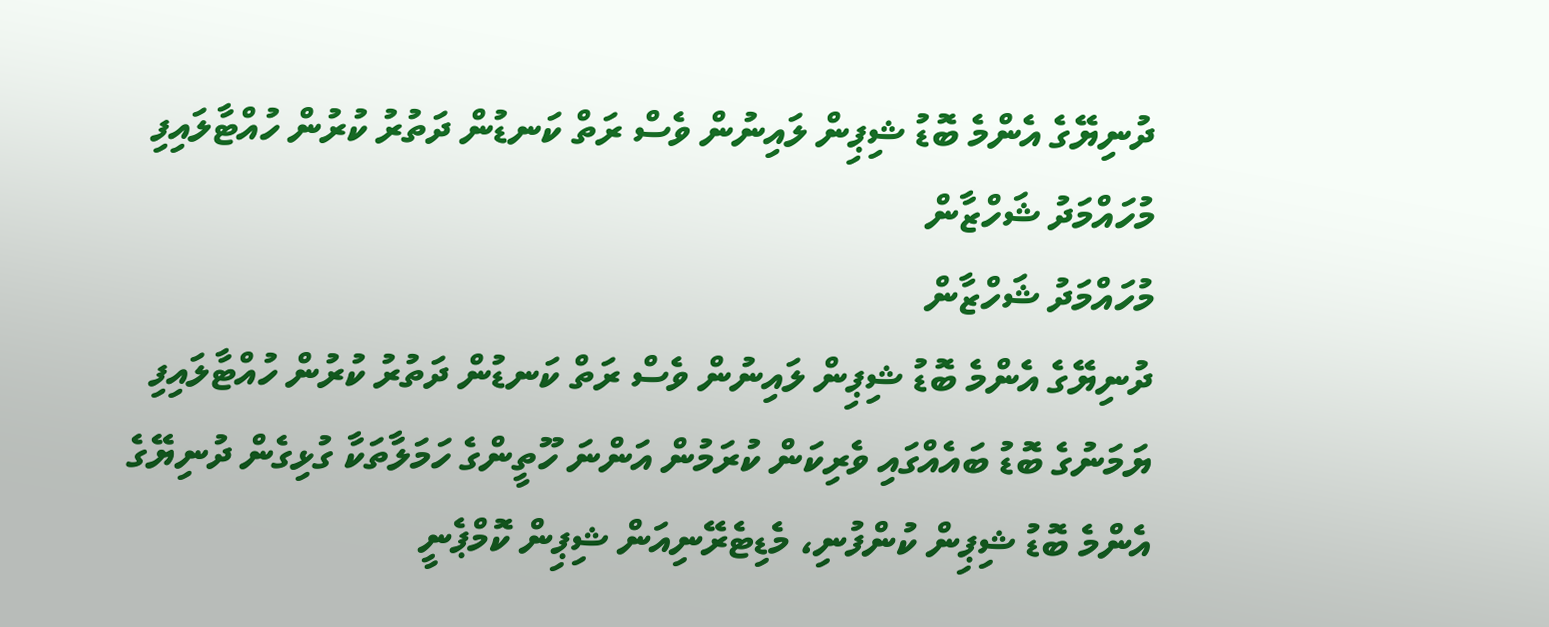ދުނިޔޭގެ އެންމެ ބޮޑު ޝިޕިން ލައިނުން ވެސް ރަތް ކަނޑުން ދަތުރު ކުރުން ހުއްޓާލައިފި
މުހައްމަދު ޝަހްޒާން
މުހައްމަދު ޝަހްޒާން
ދުނިޔޭގެ އެންމެ ބޮޑު ޝިޕިން ލައިނުން ވެސް ރަތް ކަނޑުން ދަތުރު ކުރުން ހުއްޓާލައިފި
ޔަމަނުގެ ބޮޑު ބައެއްގައި ވެރިކަން ކުރަމުން އަންނަ ހޫތީންގެ ހަމަލާތަކާ ގުޅިގެން ދުނިޔޭގެ އެންމެ ބޮޑު ޝިޕިން ކުންފުނި، މެޑިޓެރޭނިއަން ޝިޕިން ކޮމްޕެނީ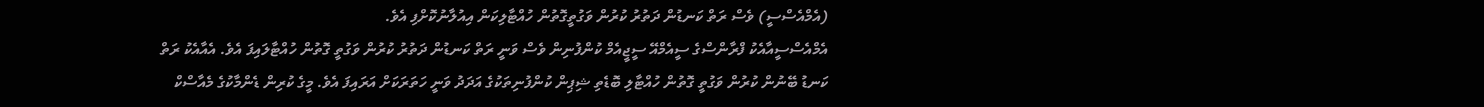(އެމްއެސްސީ) ވެސް ރަތް ކަނޑުން ދަތުރު ކުރުން ވަގުތީގޮތުން ހުއްޓާލިކަން އިއުލާނުކޮށްފި އެވެ.
އެމްއެސްސީއާއެކު ފްރާންސްގެ ސީއެމްއޭ ސީޖީއެމް ކުންފުނިން ވެސް ވަނީ ރަތް ކަނޑުން ދަތުރު ކުރުން ވަގުތީ ގޮތުން ހުއްޓާލައިފަ އެވެ. އެއާއެކު ރަތް ކަނޑު ބޭނުން ކުރުން ވަގުތީ ގޮތުން ހުއްޓާލި ބޮޑެތި ޝިޕިން ކުންފުނިތަކުގެ އަދަދު ވަނީ ހަތަރަކަށް އަރައިފަ އެވެ. މީގެ ކުރިން ޑެންމާކުގެ މެއާސްކް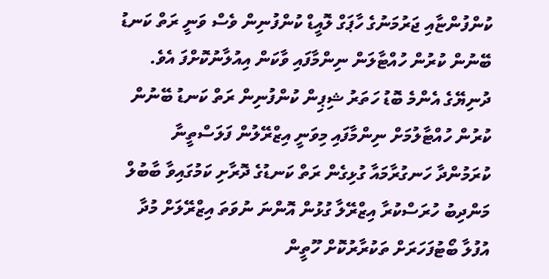ކުންފުންޏާއި ޖަރުމަނުގެ ހާޕަގް ލޮއީޑް ކުންފުނިން ވެސް ވަނީ ރަތް ކަނޑު ބޭނުން ކުރުން ހުއްޓާލަން ނިންމާފައި ވާކަން އިއުލާނުކޮށްފަ އެވެ.
ދުނިޔޭގެ އެންމެ ބޮޑު ހަތަރު ޝިޕިން ކުންފުނިން ރަތް ކަނޑު ބޭނުން ކުރުން ހުއްޓާލުމަށް ނިންމާފައި މިވަނީ އިޒްރޭލުން ފަލަސްތީނާ ކުރަމުންދާ ހަނގުރާމައާ ގުޅިގެން ރަތް ކަނޑުގެ ދޮރާށި ކަމުގައިވާ ބާބުލް މަންދިބު ހުރަސްކުރާ އިޒްރޭލާ ގުޅުން އޮންނަ ނުވަތަ އިޒްރޭލަށް މުދާ އުފުލާ ބޯޓުފަހަރަށް ތަކުރާރުކޮށް ހޫތީން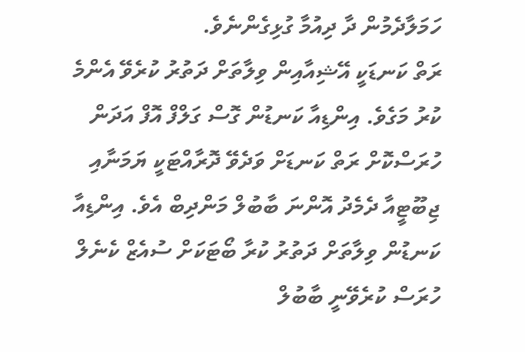ހަމަލާދެމުން ދާ ދިއުމާ ގުޅިގެންނެވެ.
ރަތް ކަނޑަކީ އޭޝިއާއިން ވިލާތަށް ދަތުރު ކުރެވޭ އެންމެ ކުރު މަގެވެ. އިންޑިއާ ކަނޑުން ގޮސް ގަލްފް އޮފް އަދަން ހުރަސްކޮށް ރަތް ކަނޑަށް ވަދެވޭ ދޮރާއްޓަކީ ޔަމަނާއި ޖިބޫޓީއާ ދެމެދު އޮންނަ ބާބުލް މަންދިބް އެވެ. އިންޑިއާ ކަނޑުން ވިލާތަށް ދަތުރު ކުރާ ބޯޓަކަށް ސުއެޒް ކެނެލް ހުރަސް ކުރެވޭނީ ބާބުލް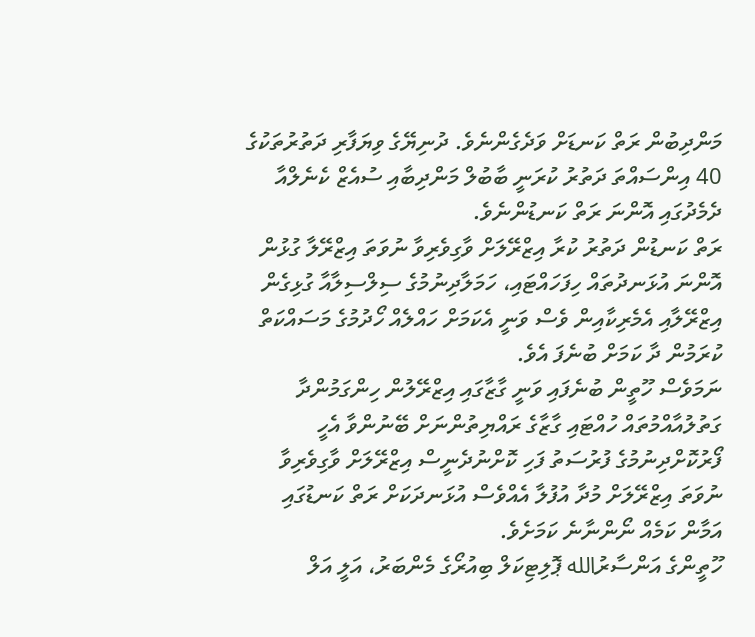މަންދިބުން ރަތް ކަނޑަށް ވަދެގެންނެވެ. ދުނިޔޭގެ ވިޔަފާރި ދަތުރުތަކުގެ 40 އިންސައްތަ ދަތުރު ކުރަނީ ބާބުލް މަންދިބާއި ސުއެޒް ކެނެލްއާ ދެމެދުގައި އޮންނަ ރަތް ކަނޑުންނެވެ.
ރަތް ކަނޑުން ދަތުރު ކުރާ އިޒްރޭލަށް ވާގިވެރިވާ ނުވަތަ އިޒްރޭލާ ގުޅުން އޮންނަ އުޅަނދުތައް ހިފަހައްޓައި، ހަމަލާދިނުމުގެ ސިލްސިލާއާ ގުޅިގެން އިޒްރޭލާއި އެމެރިކާއިން ވެސް ވަނީ އެކަމަށް ހައްލެއް ހޯދުމުގެ މަސައްކަތް ކުރަމުން ދާ ކަމަށް ބުނެފަ އެވެ.
ނަމަވެސް ހޫތީން ބުނެފައި ވަނީ ގާޒާގައި އިޒްރޭލުން ހިންގަމުންދާ ގަތުލުއާއްމުތައް ހުއްޓައި ގާޒާގެ ރައްޔިތުންނަށް ބޭނުންވާ އެހީ ފޯރުކޮށްދިނުމުގެ ފުރުސަތު ފަހި ކޮށްނުދެނީސް އިޒްރޭލަށް ވާގިވެރިވާ ނުވަތަ އިޒްރޭލަށް މުދާ އުފުލާ އެއްވެސް އުޅަނދަކަށް ރަތް ކަނޑުގައި އަމާން ކަމެއް ނޯންނާނެ ކަމަށެވެ.
ހޫތީންގެ އަންސާރުالله ޕޮލިޓިކަލް ބިއުރޯގެ މެންބަރު، އަލީ އަލް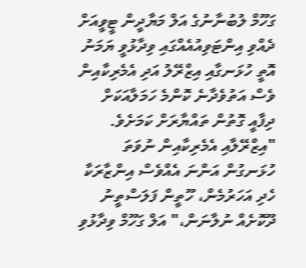ގަހޫމް ލުބުނާނުގެ އަލް މަޔާދީން ޓީވީއަށް ދެއްވި އިންޓަވިއުއެއްގައި ވިދާޅުވީ ޔަމަނު އޮތީ ހުޅަނގާއި އިޒްރޭލު އަދި އެމެރިކާއިން ވެސް އަތުވެދާނެ ކޮންމެ ހަމަލާއަކަށް ދިފާއީ ގޮތުން ތައްޔާރަށް ކަމަށެވެ.
"އިޒްރޭލާއި އެމެރިކާއިން ނުވަތަ ހުޅަނގުން އަންނަ އެއްވެސް އިންޒާރަކާ ހެދި އަހަރުމެން، ހޫތީން ފަލަސްތީނު ދޫކޮށެއް ނުލާނަން،" އަލް ގަހޫމް ވިދާޅުވި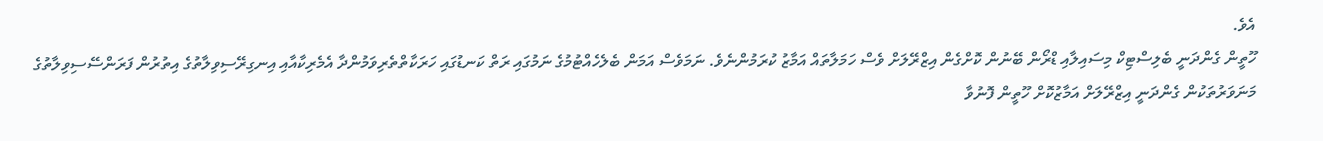އެވެ.
ހޫތީން ގެންދަނީ ބެލިސްޓިކް މިސައިލާއި ޑްރޯން ބޭނުން ކޮށްގެން އިޒްރޭލަށް ވެސް ހަމަލާތައް އަމާޒު ކުރަމުންނެވެ. ނަމަވެސް އަމަން ބެލެހެއްޓުމުގެ ނަމުގައި ރަތް ކަނޑުގައި ހަރަކާތްތެރިވަމުންދާ އެމެރިކާއާއި އިނގިރޭސިވިލާތުގެ އިތުރުން ފަރަންސޭސިވިލާތުގެ މަނަވަރުތަކުން ގެންދަނީ އިޒްރޭލަށް އަމާޒުކޮށް ހޫތީން ފޮނުވާ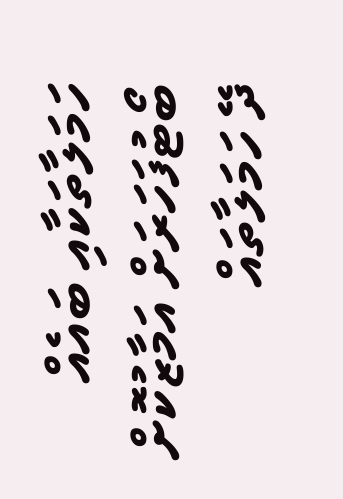ހަމަލާތަކާއި ބައެއް ބޯޓުފަހަރަށް އަމާޒުކޮށް ދޭ ހަމަލާތައް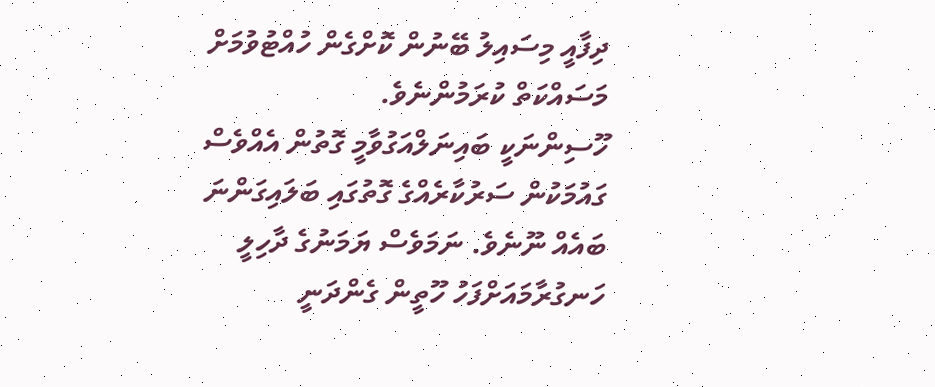ދިފާއީ މިސައިލު ބޭނުން ކޮށްގެން ހުއްޓުވުމަށް މަސައްކަތް ކުރަމުންނެވެ.
ހޫސިންނަކީ ބައިނަލްއަގުވާމީ ގޮތުން އެއްވެސް ގައުމަކުން ސަރުކާރެއްގެ ގޮތުގައި ބަލައިގަންނަ ބައެއް ނޫނެވެ. ނަމަވެސް ޔަމަނުގެ ދާހިލީ ހަނގުރާމައަށްފަހު ހޫތީން ގެންދަނީ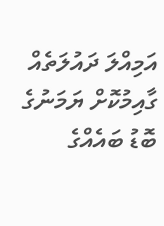އަމިއްލަ ދައުލަތެއް ގާއިމުކޮށް ޔަމަނުގެ ބޮޑު ބައެއްގެ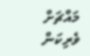މައްޗަށް ވެރިކަން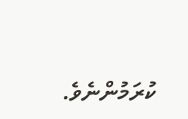ކުރަމުންނެވެ.